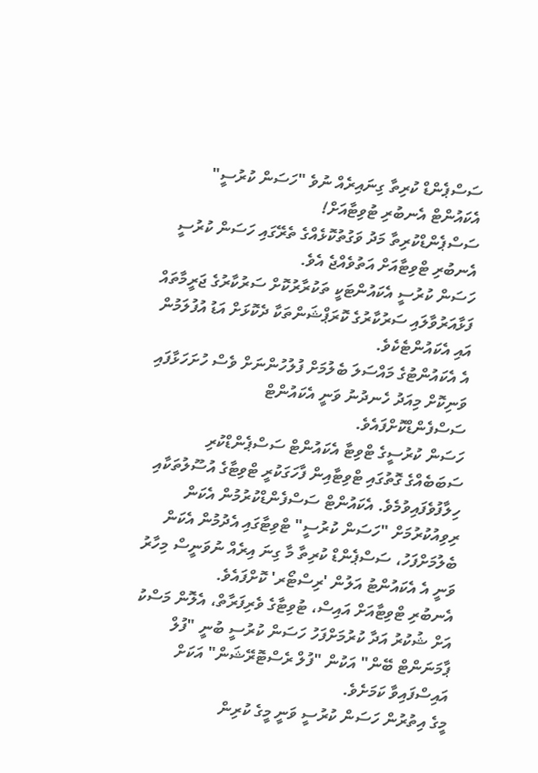ސަސްޕެންޑް ކުރިތާ ގިނައިރެއް ނުވެ "ހަސަން ކުރުސީ" އެކައުންޓް އެނބުރި ޓުވިޓާއަށް!
ސަސްޕެންޑްކުރިތާ މަދު ވަގުތުކޮޅެއްގެ ތެރޭގައި ހަސަން ކުރުސީ އެނބުރި ޓްވިޓާއަށް އަތުވެއްޖެ އެވެ.
ހަސަން ކުރުސީ އެކައުންޓަކީ ތަކުރާރުކޮށް ސަރުކާރުގެ ޖަރީމާތައް ފަޅާއަރުވާލައި ސަރުކާރުގެ ކޮރަޕްޝަންތަކާ ދެކޮޅަށް އަޑު އުފުލަމުން އައި އެކައުންޓެކެވެ.
އެ އެކައުންޓުގެ މައްސަލަ ބެލުމަށް ފުލުހުންނަށް ވެސް ހުށަހަޅާފައި ވަނިކޮށް މިއަދު ހެނދުނު ވަނީ އެކައުންޓް ސަސްފެންޑްކޮށްފައެވެ.
ހަސަން ކުރުސީގެ ޓްވިޓާ އެކައުންޓް ސަސްޕެންޑްކުރި ސަބަބެއްގެ ގޮތުގައި ޓްވިޓާއިން ފާހަގަކުރީ ޓްވިޓާގެ އުސޫލުތަކާއި ހިލާފުވެފައިވުމެވެ. އެކައުންޓް ސަސްފެންޑްކުރުމުން އެކަން ރިވިއުކުރުމަށް "ހަސަން ކުރުސީ" ޓްވިޓާގައި އެދުމުން އެކަން ބެލުމަށްފަހު، ސަސްޕެންޑް ކުރިތާ މާ ގިނަ އިރެއް ނުވަނީސް މިހާރު ވަނީ އެ އެކައުންޓު އަލުން 'ރިސްޓޯރ' ކޮށްފައެވެ.
އެނބުރި ޓްވިޓާއަށް އައިސް، ޓުވިޓާގެ ވެރިފަރާތް، އެލޮން މަސްކު އަށް ޝުކުރު އަދާ ކުރުމަށްފަހު ހަސަން ކުރުސީ ބުނީ "ފުލް ޕާމަނަންޓް ބޭން" އަކުން "ފުލް ރެސްޓޮރޭޝަން" އަކަށް އައިސްފައިވާ ކަމަށެވެ.
މީގެ އިތުރުން ހަސަން ކުރުސީ ވަނީ މީގެ ކުރިން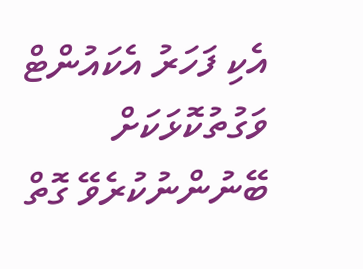އެކި ފަހަރު އެކައުންޓް ވަގުތުކޮޅަކަށް ބޭނުންނުކުރެވޭ ގޮތް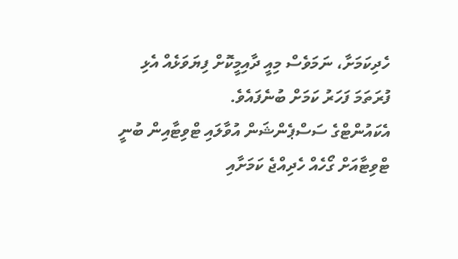ހެދިކަމަށާ، ނަމަވެސް މިއީ ދާއިމީކޮށް ފިޔަވަޅެއް އެޅި ފުރަތަމަ ފަހަރު ކަމަށް ބުނެފައެވެ.
އެކައުންޓްގެ ސަސްޕެންޝަން އުވާލައި ޓްވިޓާއިން ބުނީ ޓްވިޓާއަށް ގޯހެއް ހެދިއްޖެ ކަމަށާއި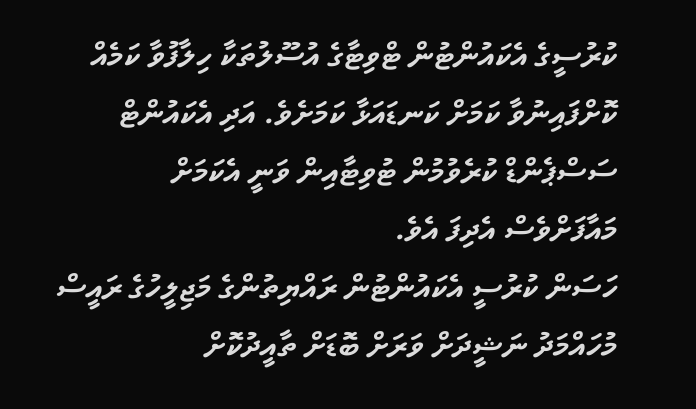ކުރުސީގެ އެކައުންޓުން ޓްވިޓާގެ އުސޫލުތަކާ ހިލާފުވާ ކަމެއް ކޮށްފައިނުވާ ކަމަށް ކަނޑައަޅާ ކަމަށެވެ. އަދި އެކައުންޓް ސަސްޕެންޑް ކުރެވުމުން ޓުވިޓާއިން ވަނީ އެކަމަށް މައާފަށްވެސް އެދިފަ އެވެ.
ހަސަން ކުރުސީ އެކައުންޓުން ރައްޔިތުންގެ މަޖިލީހުގެ ރައީސް މުހައްމަދު ނަޝީދަށް ވަރަށް ބޮޑަށް ތާއީދުކޮށް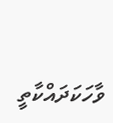ވާހަކަދައްކާތީ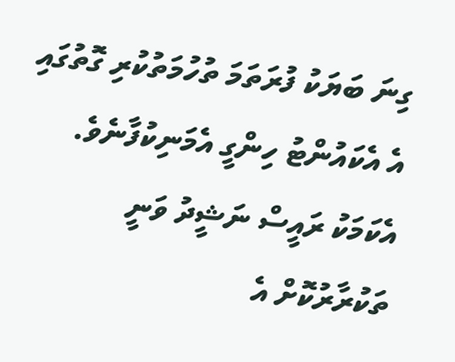ގިނަ ބަޔަކު ފުރަތަމަ ތުހުމަތުކުރި ގޮތުގައި އެ އެކައުންޓު ހިންގީ އެމަނިކުފާނެވެ. އެކަމަކު ރައީސް ނަޝީދު ވަނީ ތަކުރާރުކޮށް އެ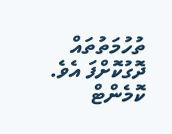ތުހުމަތުތައް ދޮގުކޮށްފަ އެވެ.
ކޮމެންޓް